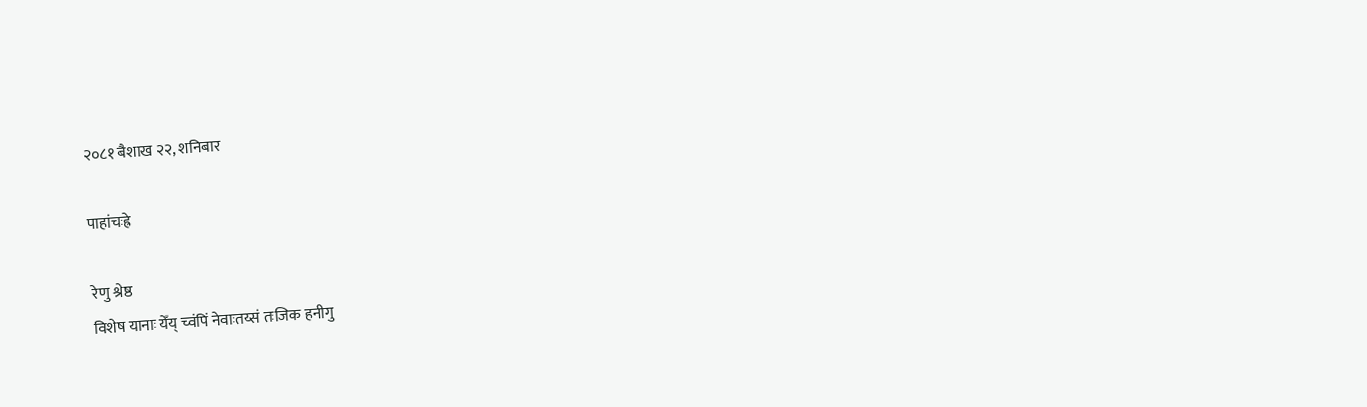२०८१ बैशाख २२, शनिबार

पाहांचःह्रे

रेणु श्रेष्ठ
विशेष यानाः येँय् च्वंपिं नेवाःतय्सं तःजिक हनीगु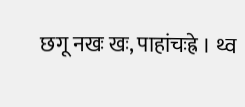छगू नखः खः, पाहांचःह्रे । थ्व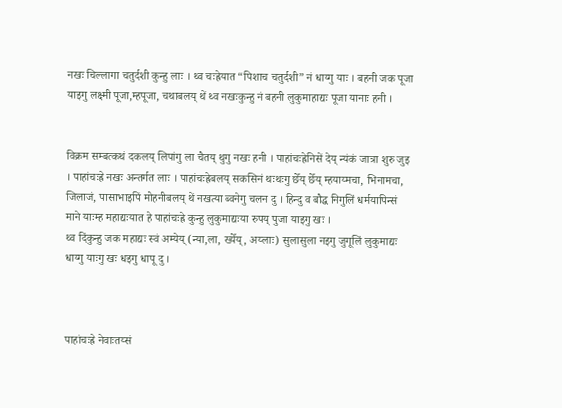नखः चिल्लागा चतुर्दशी कुन्हु लाः । थ्व चःह्रेयात “पिशाच चतुर्दशी” नं धाय्गु याः । बहनी जक पूजा याइगु लक्ष्मी पूजा,म्हपूजा, चथाबलय् थें थ्व नखःकुन्हु नं बहनी लुकुमाहाद्यः पूजा यानाः हनी ।


विक्रम सम्बत्कथं दकलय् लिपांगु ला चैतय् थुगु नखः हनी । पाहांचःह्रेनिसें देय् न्यंकं जात्रा शुरु जुइ । पाहांचःह्रे नखः अन्तर्गत लाः । पाहांचःह्रेबलय् सकसिनं थःथःगु छेँय् छेँय् म्हयाय्मचा, भिनामचा, जिलाजं, पासाभाइपिं मोहनीबलय् थें नखत्या ब्वनेगु चलन दु । हिन्दु व बौद्ध निगुलिं धर्मयापिन्सं माने याःम्ह महाद्यःयात हे पाहांचःह्रे कुन्हु लुकुमाद्यःया रुपय् पुजा याइगु खः ।
थ्व दिंकुन्हु जक महाद्यः स्वं अम्येय् (न्या,ला, ख्येँय्, अय्लाः) सुलासुला नइगु जुगूलिं लुकुमाद्यः धाय्गु याःगु खः धइगु धापू दु ।



पाहांचःह्रे नेवाःतय्सं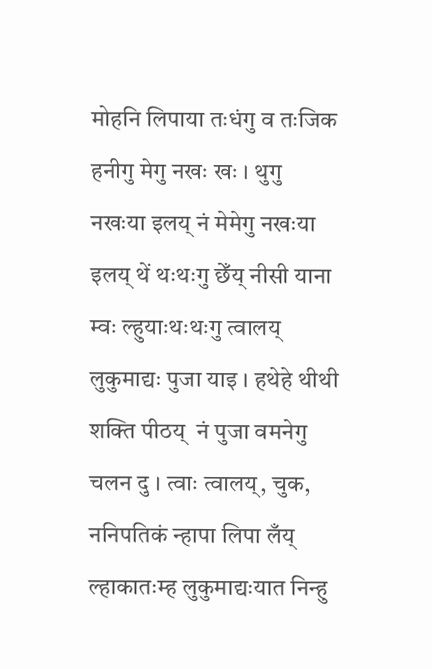मोहनि लिपाया तःधंगु व तःजिक हनीगु मेगु नखः खः । थुगु नखःया इलय् नं मेमेगु नखःया इलय् थें थःथःगु छेँय् नीसी याना म्वः ल्हुयाःथःथःगु त्वालय् लुकुमाद्यः पुजा याइ । हथेहे थीथी शक्ति पीठय्  नं पुजा वमनेगु चलन दु । त्वाः त्वालय्, चुक, ननिपतिकं न्हापा लिपा लँय् ल्हाकातःम्ह लुकुमाद्यःयात निन्हु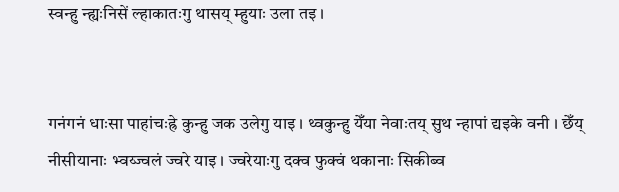स्वन्हु न्ह्यःनिसें ल्हाकातःगु थासय् म्हुयाः उला तइ ।


गनंगनं धाःसा पाहांचःह्रे कुन्हु जक उलेगु याइ । थ्वकुन्हु येँया नेवाःतय् सुथ न्हापां द्यइके वनी । छेँय् नीसीयानाः भ्वय्ज्वलं ज्वरे याइ । ज्वरेयाःगु दक्व फुक्वं थकानाः सिकीब्व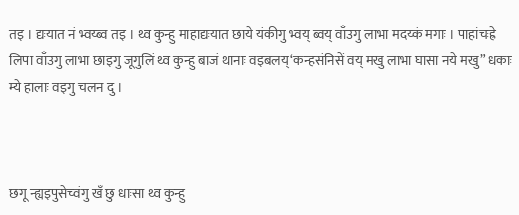तइ । द्यःयात नं भ्वय्ब्व तइ । थ्व कुन्हु माहाद्यःयात छाये यंकीगु भ्वय् ब्वय् वाँउगु लाभा मदय्कं मगाः । पाहांचःह्रे लिपा वाँउगु लाभा छाइगु जूगुलिं थ्व कुन्हु बाजं थानाः वइबलय्‘कन्हसंनिसें वय् मखु लाभा घासा नये मखु” धकाः म्ये हालाः वइगु चलन दु ।



छगू न्ह्यइपुसेच्वंगु खँ छु धाःसा थ्व कुन्हु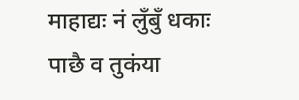माहाद्यः नं लुँबुँ धकाः पाछै व तुकंया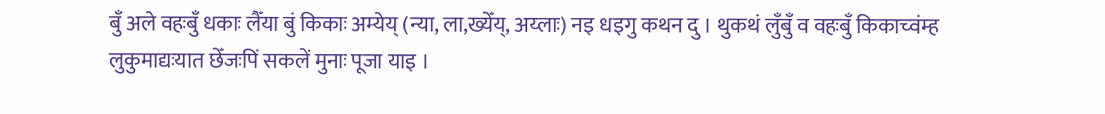बुँ अले वहःबुँ धकाः लैँया बुं किकाः अम्येय् (न्या, ला,ख्येँय्, अय्लाः) नइ धइगु कथन दु । थुकथं लुँबुँ व वहःबुँ किकाच्वंम्ह लुकुमाद्यःयात छेँजःपिं सकलें मुनाः पूजा याइ ।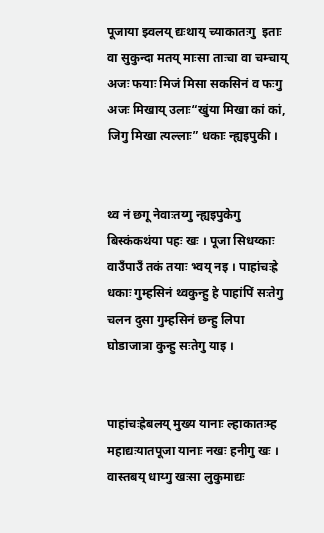पूजाया झ्वलय् द्यःथाय् च्याकातःगु  इताः वा सुकुन्दा मतय् माःसा ताःचा वा चम्चाय् अजः फयाः मिजं मिसा सकसिनं व फःगु अजः मिखाय् उलाः“खुंया मिखा कां कां, जिगु मिखा त्यल्लाः” धकाः न्ह्यइपुकी ।


थ्व नं छगू नेवाःतय्गु न्ह्यइपुकेगु बिस्कंकथंया पहः खः । पूजा सिधय्काः वाउँपाउँ तकं तयाः भ्वय् नइ । पाहांचःह्रे धकाः गुम्हसिनं थ्वकुन्हु हे पाहांपिं सःतेगु चलन दुसा गुम्हसिनं छन्हु लिपा घोडाजात्रा कुन्हु सःतेगु याइ ।


पाहांचःह्रेबलय् मुख्य यानाः ल्हाकातःम्ह महाद्यःयातपूजा यानाः नखः हनीगु खः । वास्तबय् धाय्गु खःसा लुकुमाद्यः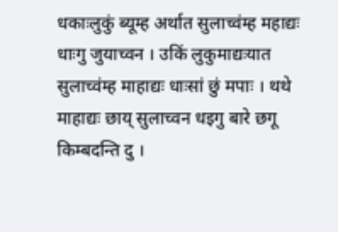धकाःलुकुं ब्यूम्ह अर्थात सुलाच्वंम्ह महाद्यः धाःगु जुयाच्वन । उकिं लुकुमाद्यःयात सुलाच्वंम्ह माहाद्यः धाःसां छुं मपाः । थथे माहाद्यः छाय् सुलाच्वन धइगु बारे छगू किम्बदन्ति दु ।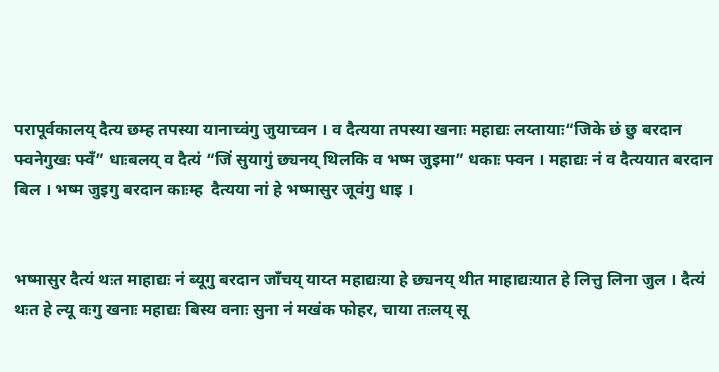परापूर्वकालय् दैत्य छम्ह तपस्या यानाच्वंगु जुयाच्वन । व दैत्यया तपस्या खनाः महाद्यः लय्तायाः“जिके छं छु बरदान फ्वनेगुखः फ्वँ” धाःबलय् व दैत्यं “जिं सुयागुं छ्यनय् थिलकि व भष्म जुइमा” धकाः फ्वन । महाद्यः नं व दैत्ययात बरदान बिल । भष्म जुइगु बरदान काःम्ह  दैत्यया नां हे भष्मासुर जूवंगु धाइ ।


भष्मासुर दैत्यं थःत माहाद्यः नं ब्यूगु बरदान जाँचय् याय्त महाद्यःया हे छ्यनय् थीत माहाद्यःयात हे लित्तु लिना जुल । दैत्यं थःत हे ल्यू वःगु खनाः महाद्यः बिस्य वनाः सुना नं मखंक फोहर, चाया तःलय् सू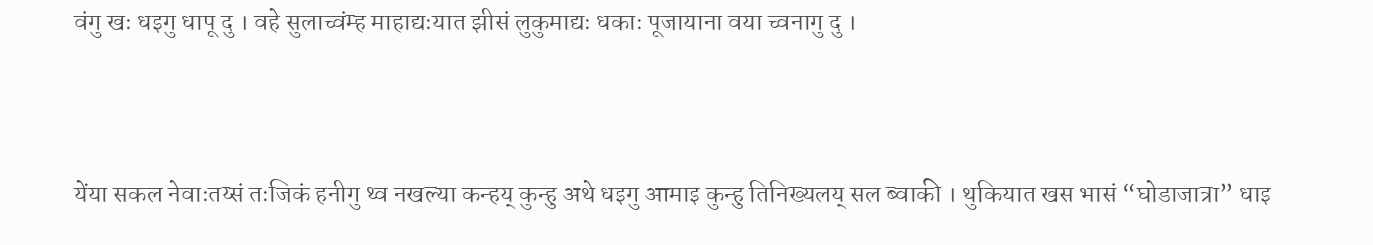वंगु खः धइगु धापू दु । वहे सुलाच्वंम्ह माहाद्यःयात झीसं लुकुमाद्यः धकाः पूजायाना वया च्वनागु दु ।



येंया सकल नेवाःतय्सं तःजिकं हनीगु थ्व नखल्या कन्हय् कुन्हु अथे धइगु आमाइ कुन्हु तिनिख्यलय् सल ब्वाकी । थुकियात खस भासं “घोडाजात्रा” धाइ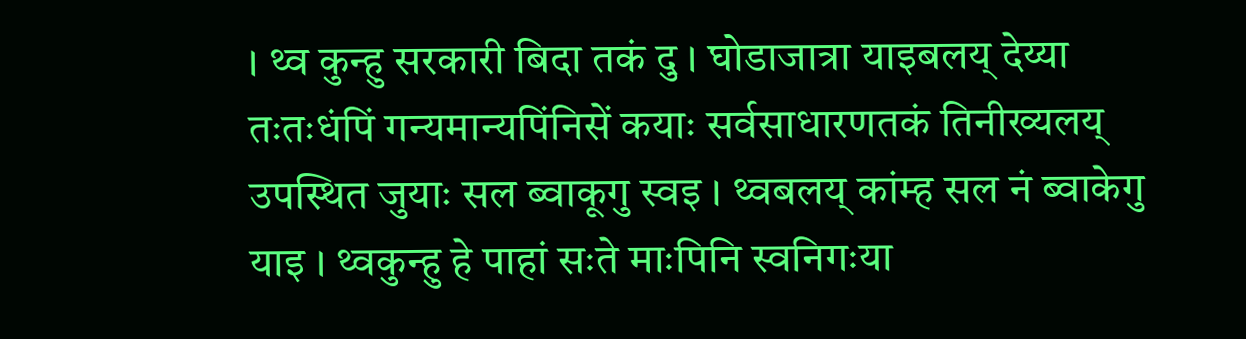। थ्व कुन्हु सरकारी बिदा तकं दु । घोडाजात्रा याइबलय् देय्या तःतःधंपिं गन्यमान्यपिंनिसें कयाः सर्वसाधारणतकं तिनीख्यलय्  उपस्थित जुयाः सल ब्वाकूगु स्वइ । थ्वबलय् कांम्ह सल नं ब्वाकेगु याइ । थ्वकुन्हु हे पाहां सःते माःपिनि स्वनिगःया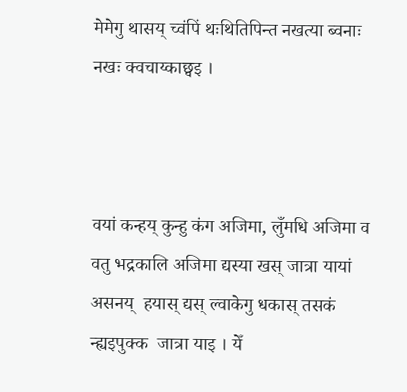मेमेगु थासय् च्वंपिं थःथितिपिन्त नखत्या ब्वनाः नखः क्वचाय्काछ्वइ ।



वयां कन्हय् कुन्हु कंग अजिमा, लुँमधि अजिमा व वतु भद्रकालि अजिमा द्यस्या खस् जात्रा यायां असनय्  हयास् द्यस् ल्वाकेगु धकास् तसकं न्ह्यइपुक्क  जात्रा याइ । येँ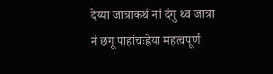देय्या जात्राकथं नां दंगु थ्व जात्रा नं छगू पाहांचःह्रेया महत्वपूर्ण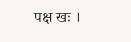पक्ष खः ।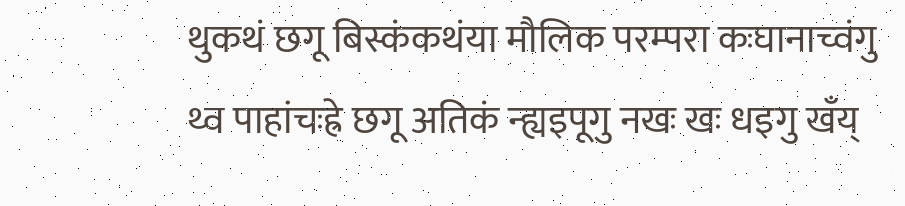थुकथं छगू बिस्कंकथंया मौलिक परम्परा कःघानाच्वंगु थ्व पाहांचःह्रे छगू अतिकं न्ह्यइपूगु नखः खः धइगु खँय्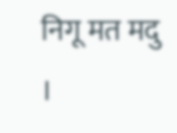निगू मत मदु ।